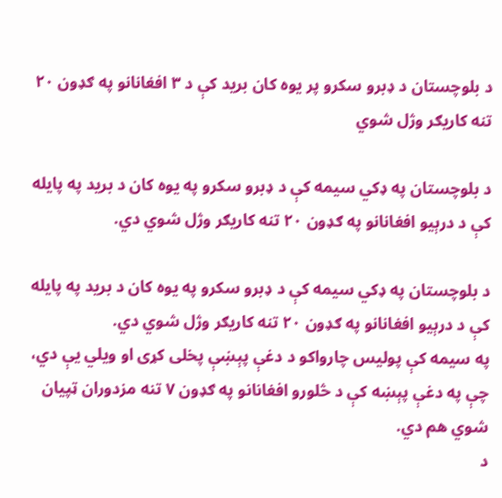د بلوچستان د ډبرو سکرو پر یوه کان برید کې د ۳ افغانانو په ګډون ۲۰ تنه کاریګر وژل شوي

د بلوچستان په ډکي سیمه کې د ډبرو سکرو په یوه کان د برید په پایله کې د درېیو افغانانو په ګډون ۲۰ تنه کاریګر وژل شوي دي.

د بلوچستان په ډکي سیمه کې د ډبرو سکرو په یوه کان د برید په پایله کې د درېیو افغانانو په ګډون ۲۰ تنه کاریګر وژل شوي دي.
په سیمه کې پولیس چارواکو د دغې پېښې پخلی کړی او ویلي یې دي، چې په دغې پېښه کې د څلورو افغانانو په ګډون ۷ تنه مزدوران ټپیان شوي هم دي.
د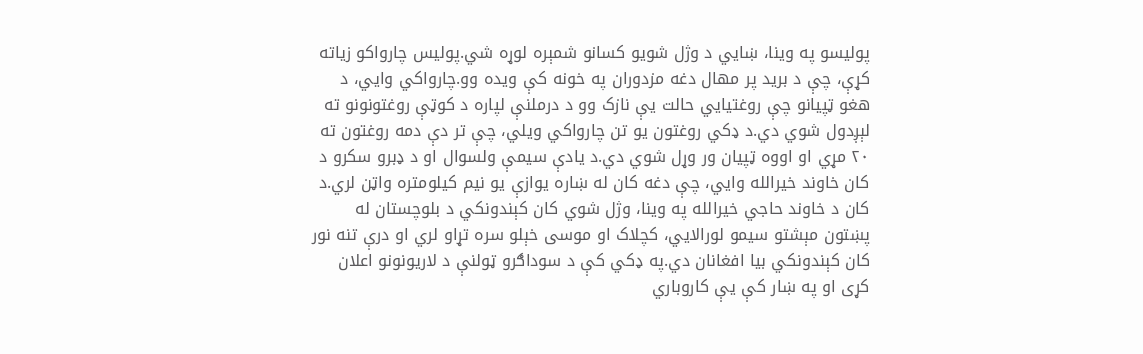پولیسو په وینا، ښایي د وژل شویو کسانو شمېره لوړه شي.پولیس چارواکو زياته کړې، چې د بريد پر مهال دغه مزدوران په خونه کې ويده وو.چارواکي وایي، د هغو ټپیانو چې روغتیایي حالت یې نازک وو د درملنې لپاره د کوټې روغتونونو ته لېږدول شوي دي.د ډکي روغتون یو تن چارواکي ویلي، چې تر دې دمه روغتون ته ۲۰ مړي او اووه ټپيان ور وړل شوي دي.د يادې سيمې ولسوال او د ډبرو سکرو د کان خاوند خيرالله وایي، چې دغه کان له ښاره يوازې يو نيم کيلومتره واټن لري.د کان د خاوند حاجي خيرالله په وينا، وژل شوي کان کېندونکي د بلوچستان له پښتون مېشتو سيمو لورالايي، کچلاک او موسى خېلو سره تړاو لري او درې تنه نور کان کېندونکي بیا افغانان دي.په ډکي کې د سوداګرو ټولنې د لاریونونو اعلان کړی او په ښار کې يې کاروباري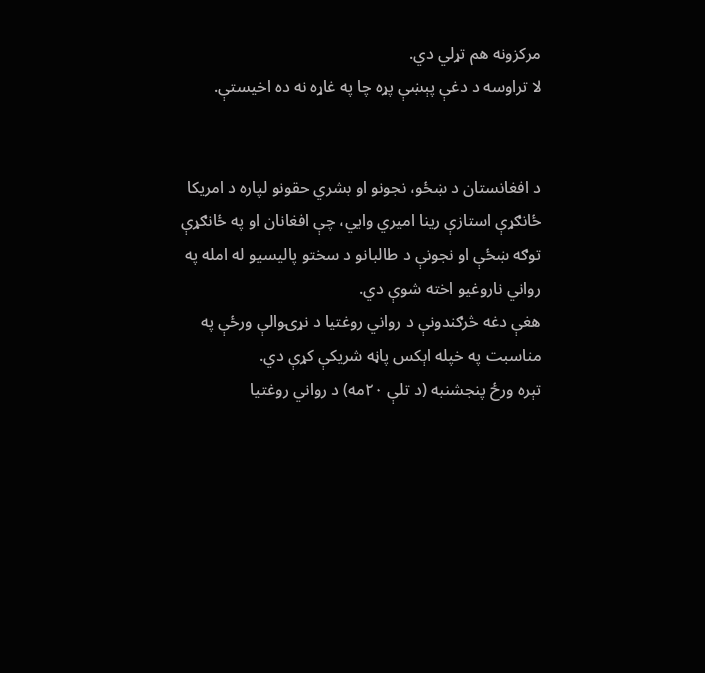مرکزونه هم تړلي دي.
لا تراوسه د دغې پېښې پړه چا په غاړه نه ده اخیستې.


د افغانستان د ښځو، نجونو او بشري حقونو لپاره د امریکا ځانګړې استازې رینا امیري وایي، چې افغانان او په ځانګړې توګه ښځې او نجونې د طالبانو د سختو پالیسیو له امله په رواني ناروغیو اخته شوې دي.
هغې دغه څرګندونې د رواني روغتیا د نړۍوالې ورځې په مناسبت په خپله اېکس پاڼه شریکې کړې دي.
تېره ورځ پنجشنبه (د تلې ۲۰مه) د رواني روغتیا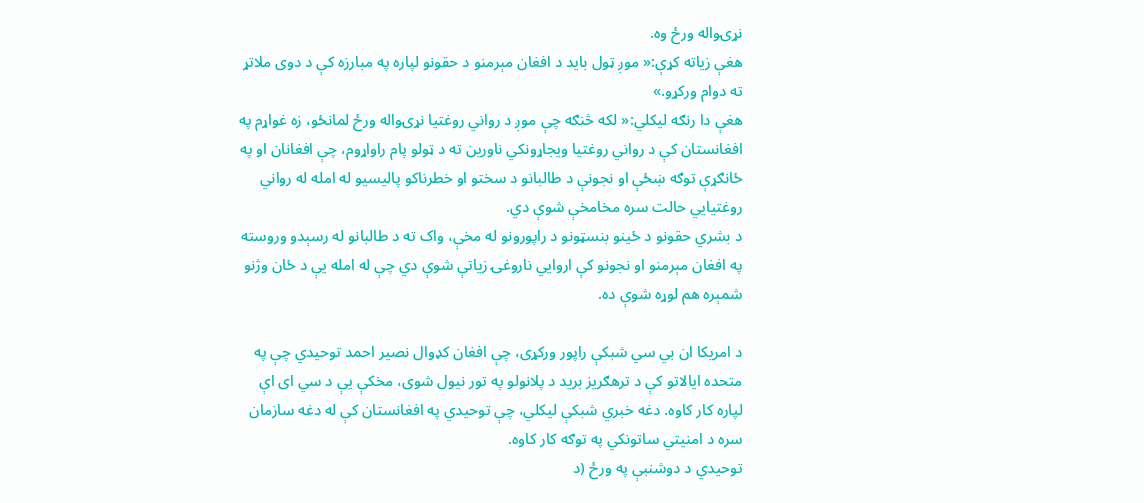نړۍواله ورځ وه.
هغې زیاته کړې:« موږ ټول باید د افغان مېرمنو د حقونو لپاره په مبارزه کې د دوی ملاتړ ته دوام ورکړو.»
هغې دا رنګه لیکلي:« لکه څنګه چې موږ د رواني روغتیا نړۍواله ورځ لمانځو، زه غواړم په افغانستان کې د رواني روغتیا ویجاړونکي ناورین ته د ټولو پام راواړوم، چې افغانان او په ځانګړې توګه ښځې او نجونې د طالبانو د سختو او خطرناکو پالیسیو له امله له رواني روغتیایي حالت سره مخامخې شوې دي.
د بشري حقونو د ځینو بنسټونو د راپورونو له مخې، واک ته د طالبانو له رسېدو وروسته په افغان مېرمنو او نجونو کې اروایي ناروغۍ زیاتې شوې دي چې له امله یې د ځان وژنو شمېره هم لوړه شوې ده.

د امریکا ان بي سي شبکې راپور ورکړی، چې افغان کډوال نصیر احمد توحیدي چې په متحده ایالاتو کې د ترهګریز برید د پلانولو په تور نیول شوی، مخکې یې د سي ای اې لپاره کار کاوه. دغه خبري شبکې لیکلي، چې توحیدي په افغانستان کې له دغه سازمان سره د امنیتي ساتونکي په توګه کار کاوه.
توحیدي د دوشنبې په ورځ (د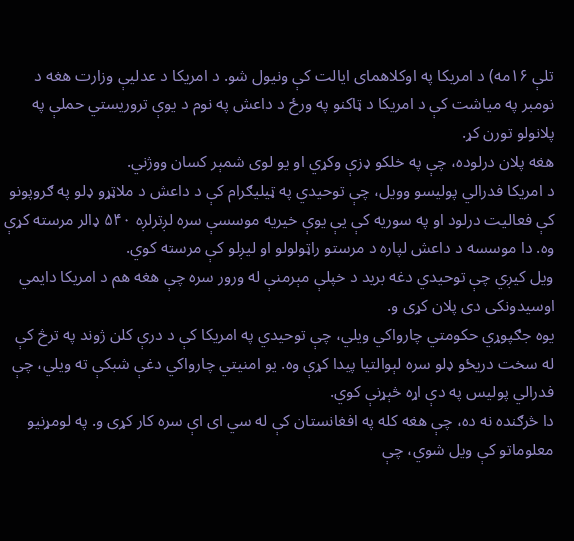تلې ۱۶مه) د امریکا په اوکلاهمای ایالت کې ونیول شو. د امریکا د عدلیې وزارت هغه د نومبر په میاشت کې د امریکا د ټاکنو په ورځ د داعش په نوم د یوې تروریستي حملې په پلانولو تورن کړ.
هغه پلان درلوده، چې په خلکو ډزې وکړي او یو لوی شمېر کسان ووژني.
د امریکا فدرالي پولیسو وویل، چې توحیدي په ټیلیګرام کې د داعش د ملاټړو ډلو په ګروپونو کې فعالیت درلود او په سوریه کې یې یوې خیریه موسسې سره لږترلږه ۵۴۰ ډالر مرسته کړې وه. دا موسسه د داعش لپاره د مرستو راټولولو او لیږلو کې مرسته کوي.
ویل کیږي چې توحیدي دغه برید د خپلې مېرمنې له ورور سره چې هغه هم د امریکا دایمي اوسیدونکی دی پلان کړی و.
یوه جګپوړي حکومتي چارواکي ویلي، چې توحیدي په امریکا کې د درې کلن ژوند په ترڅ کې له سخت دریځو ډلو سره لېوالتیا پیدا کړې وه. یو امنیتي چارواکي دغې شبکې ته ویلي، چې فدرالي پولیس په دې اړه څېړنې کوي.
دا څرګنده نه ده، چې هغه کله په افغانستان کې له سي ای اې سره کار کړی و. په لومړنیو معلوماتو کې ویل شوي، چې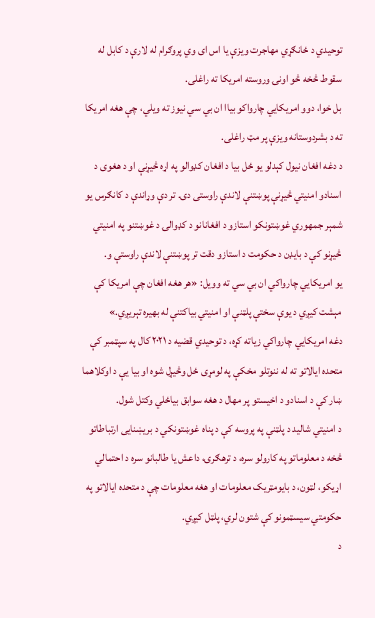توحیدي د ځانګړي مهاجرت ویزې یا اس ای وي پروګرام له لارې د کابل له سقوط څخه څو اونۍ وروسته امریکا ته راغلی.
بل خوا، دوو امریکایي چارواکو بیاا ان بي سي نیوز ته ویلي، چې هغه امریکا ته د بشردوستانه ویزې پر مټ راغلی.
د دغه افغان نیول کېدلو یو ځل بیا د افغان کډوالو په اړه څیړنې او د هغوی د اسنادو امنیتي څیړنې پوښتنې لاندې راوستی دی. تر دې وړاندې د کانګرس یو شمېر جمهوري غوښتونکو استازو د افغانانو د کډوالۍ د غوښتنو په امنیتي څیړنو کې د بایډن د حکومت د استازو دقت تر پوښتنې لاندې راوستې و.
یو امریکايي چارواکي ان بي سي ته وویل: «هر هغه افغان چې امریکا کې مېشت کیږي د یوې سختې پلټنې او امنیتي بیاکتنې له بهیره تېریږي.»
دغه امریکایي چارواکي زیاته کړه، د توحیدي قضیه د ۲۰۲۱ کال په سپټمبر کې متحده ایالاتو ته له ننوتلو مخکې په لومړی ځل وڅیړل شوه او بیا یې د اوکلاهما ښار کې د اسنادو د اخیستو پر مهال د هغه سوابق بیاځلي وکتل شول.
د امنیتي شالید د پلټنې په پروسه کې د پناه غوښتونکي د بریښنایی ارتباطاتو څخه د معلوماتو په کارولو سره، د ترهګرۍ، داعش یا طالبانو سره د احتمالي اړیکو، لټون، د بایومټریک معلومات او هغه معلومات چې د متحده ایالاتو په حکومتي سیسټمونو کې شتون لري، پلټل کیږي.
د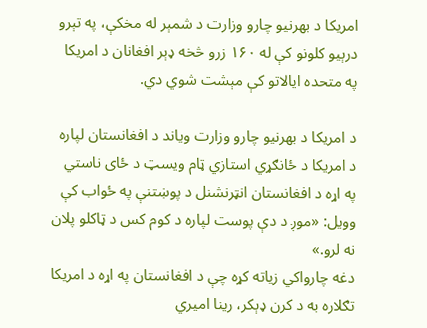امریکا د بهرنیو چارو وزارت د شمېر له مخکې، په تېرو درېیو کلونو کې له ۱۶۰ زرو څخه ډېر افغانان د امریکا په متحده ایالاتو کې مېشت شوي دي.

د امریکا د بهرنیو چارو وزارت ویاند د افغانستان لپاره د امریکا د ځانګړي استازي ټام ویسټ د ځای ناستي په اړه د افغانستان انټرنشنل د پوښتنې په ځواب کې وویل: «موږ د دې پوست لپاره د کوم کس د ټاکلو پلان نه لرو.»
دغه چارواکي زیاته کړه چې د افغانستان په اړه د امریکا تګلاره به د کرن ډېکر، رینا امیري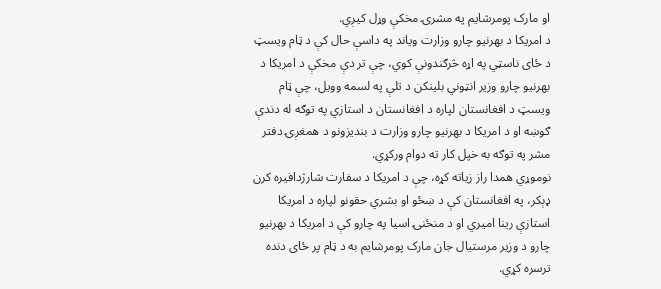او مارک پومرشایم په مشرۍ مخکې وړل کیږي.
د امریکا د بهرنیو چارو وزارت ویاند په داسې حال کې د ټام ویسټ د ځای ناسټي په اړه څرګندونې کوي، چې تر دې مخکې د امریکا د بهرنیو چارو وزیر انټوني بلینکن د تلې په لسمه وویل، چې ټام ویسټ د افغانستان لپاره د افغانستان د استازي په توګه له دندې ګوښه او د امریکا د بهرنیو چارو وزارت د بندیزونو د همغږۍ دفتر مشر په توګه به خپل کار ته دوام ورکړي.
نوموړي همدا راز زیاته کړه، چې د امریکا د سفارت شارژدافیره کرن ډېکر، په افغانستان کې د ښځو او بشري حقونو لپاره د امریکا استازې رینا امیري او د منځنۍ اسیا په چارو کې د امریکا د بهرنیو چارو د وزیر مرستیال جان مارک پومرشایم به د ټام پر ځای دنده ترسره کړي.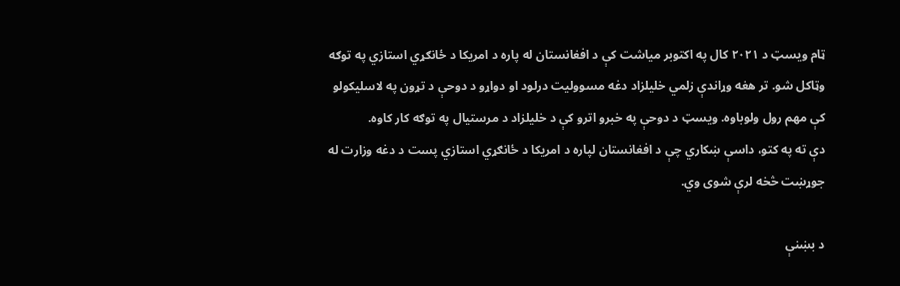ټام ویسټ د ۲۰۲۱ کال په اکتوبر میاشت کې د افغانستان له پاره د امریکا د ځانګړي استازي په توګه وټاکل شو. تر هغه وړاندې زلمي خلیلزاد دغه مسوولیت درلود او دواړو د دوحې د تړون په لاسلیکولو کې مهم رول ولوباوه. ویسټ د دوحې په خبرو اترو کې د خلیلزاد د مرستیال په توګه کار کاوه.
دې ته په کتو، داسې ښکاري چې د افغانستان لپاره د امریکا د ځانګړي استازي پست د دغه وزارت له جوړښت څخه لرې شوی وي.

د بښنې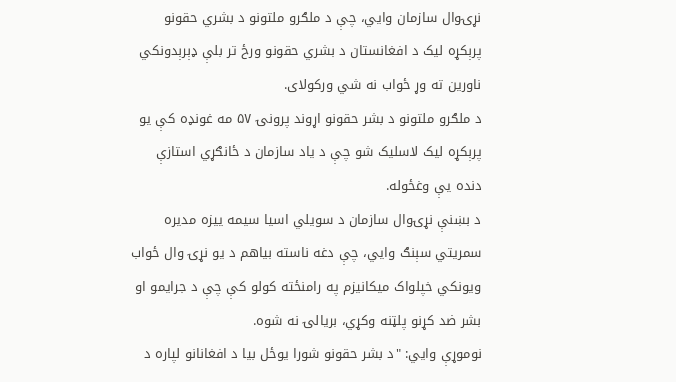نړۍوال سازمان وایي، چې د ملګرو ملتونو د بشري حقونو پرېکړه لیک د افغانستان د بشري حقونو ورځ تر بلې ډېرېدونکي ناورین ته وړ ځواب نه شي ورکولای.
د ملګرو ملتونو د بشر حقونو اړوند پرونۍ ۵۷ مه غونډه کې یو پرېکړه لیک لاسلیک شو چې د یاد سازمان د ځانګړي استازې دنده یې وغځوله.
د بښنې نړۍوال سازمان د سویلي اسیا سیمه ییزه مدیره سمریتي سېنګ وایي، چې دغه ناسته بیاهم د یو نړۍ وال ځواب ویونکي خپلواک میکانیزم په رامنځته کولو کې چې د جرایمو او بشر ضد کړنو پلټنه وکړي، بریالۍ نه شوه.
نوموړې وایي: "د بشر حقونو شورا یوځل بیا د افغانانو لپاره د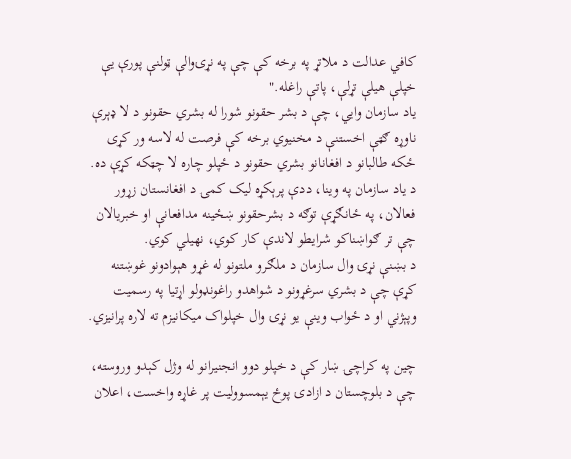کافي عدالت د ملاتړ په برخه کې چې په نړۍوالې ټولنې پورې یې خپلې هیلې تړلې، پاتې راغله."
یاد سازمان وایي، چې د بشر حقونو شورا له بشري حقونو د لا ډېرې ناوړه ګټې اخستنې د مخنیوي برخه کې فرصت له لاسه ور کړی ځکه طالبانو د افغانانو بشري حقونو د ځپلو چاره لا چټکه کړې ده.
د یاد سازمان په وینا، ددې پرېکړه لیک کمۍ د افغانستان زړور فعالان، په ځانګړې توګه د بشرحقونو ښځینه مدافعانې او خبریالان چې تر ګواښناکو شرایطو لاندې کار کوي، نهیلي کوي.
د بښنې نړۍ وال سازمان د ملګرو ملتونو له غړو هېوادونو غوښتنه کړې چې د بشري سرغړونو د شواهدو راغونډولو اړتیا په رسمیت وپېژني او د ځواب وینې یو نړۍ وال خپلواک میکانیزم ته لاره پرانیزي.

چین په کراچۍ ښار کې د خپلو دوو انجنیرانو له وژل کېدو وروسته، چې د بلوچستان د ازادۍ پوځ یېمسوولیت پر غاړه واخست، اعلان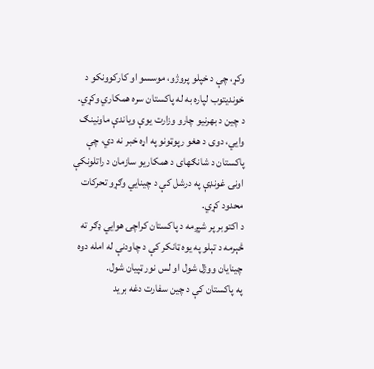وکړ، چې د خپلو پروژو، موسسو او کارکوونکو د خوندیتوب لپاره به له پاکستان سره همکاري وکړي.
د چین د بهرنیو چارو وزارت یوې ویاندې ماونینګ وایي، دوی د هغو رپوټونو په اړه خبر نه دي، چې پاکستان د شانګهای د همکاریو سازمان د راتلونکې اونۍ غونډې په درشل کې د چینايي وګړو تحرکات محدود کړي.
د اکتوبر پر شپږمه د پاکستان کراچۍ هوايي ډګر ته څېرمه د تېلو په یوه ټانکر کې د چاودنې له امله دوه چینایان ووژل شول او لس نور ټپیان شول.
په پاکستان کې د چین سفارت دغه برید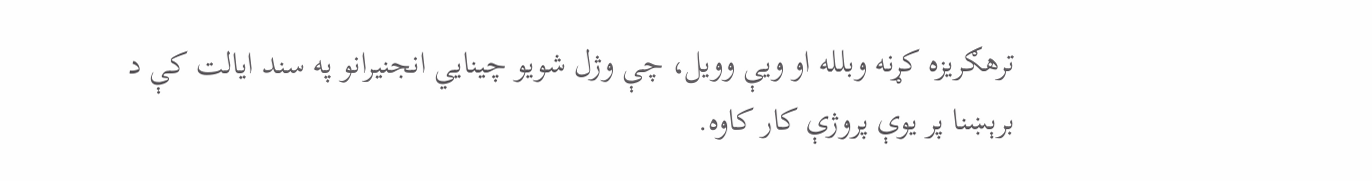ترهګریزه کړنه وبلله او ویې وویل، چې وژل شویو چینايي انجنیرانو په سند ایالت کې د برېښنا پر یوې پروژې کار کاوه.